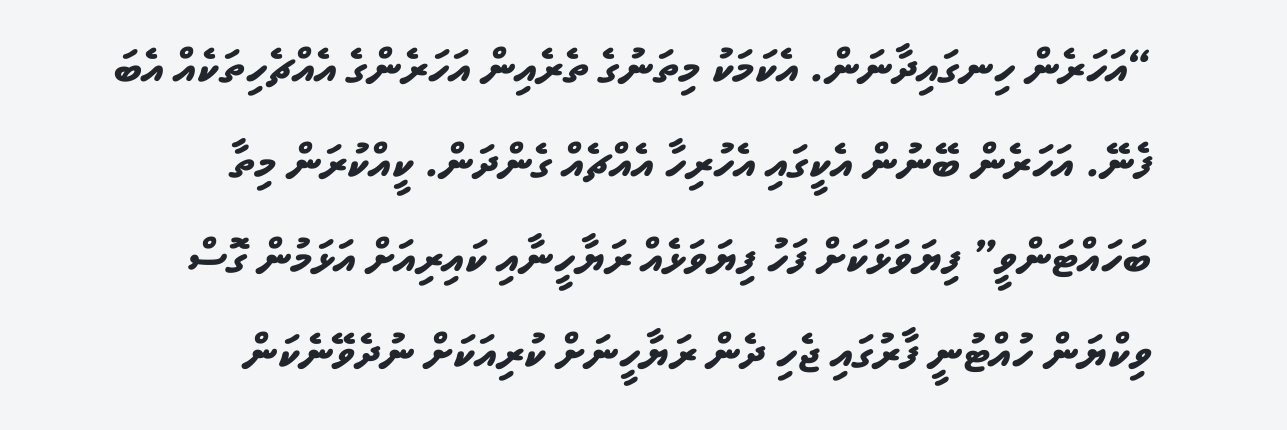“އަހަރެން ހިނގައިދާނަން. އެކަމަކު މިތަނުގެ ތެރެއިން އަހަރެންގެ އެއްޗެހިތަކެއް އެބަ ފެނޭ. އަހަރެން ބޭނުން އެކީގައި އެހުރިހާ އެއްޗެއް ގެންދަން. ކީއްކުރަން މިތާ ބަހައްޓަންވީ” ފިޔަވަޅަކަށް ފަހު ފިޔަވަޅެއް ރަޔާހީނާއި ކައިރިއަށް އަޅަމުން ގޮސް ވިކްޔަން ހުއްޓުނީ ފާރުގައި ޖެހި ދެން ރަޔާހީނަށް ކުރިއަކަށް ނުދެވޭނެކަން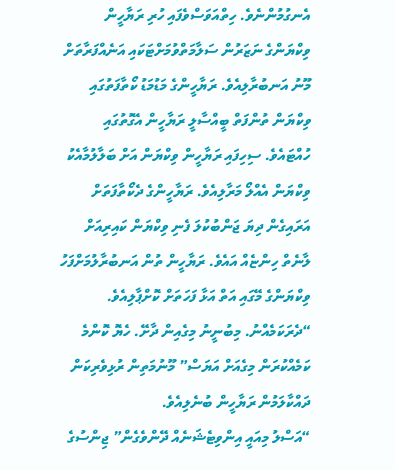އެނގުމުންނެވެ. ހިތްއަވަސްވެފައި ހުރި ރަޔާހީން ވިކްޔަންގެ ނަޒަރުން ސަލާމަތްވުމަށްޓަކައި އަނެއްފަރާތަށް މޫނު އަނބުރާލިއެވެ. ރަޔާހީންގެ މަޑުމަޑު ކޯތާފަތުގައި ވިކްޔަން ތުންފަތް ބީއްސާލީ ރަޔާހީން އެގޮތުގައި ހުއްޓައެވެ. ސިހިފައި ރަޔާހީން ވިކްޔަން އަށް ބަލާލުމާއެކު ވިކްޔަން އެއްލޯ މަރާލިއެވެ. ރަޔާހީންގެ ދެކޯތާފަތަށް އަރައިގެން ދިޔަ ޖަންބުކުލަ ފެނި ވިކްޔަން ކައިރިއަށް ލާނެތް ހިންޏެއް އައެވެ. ރަޔާހީން ތުން އަނބުރާލުމަށްފަހު ވިކްޔަންގެ މޭގައި އަތް އަޅާ ފަހަތަށް ކޮށްޕާލިއެވެ.
“ދެރަކަމެއްނު. މިބުނީނު މިގެއިން ދާށޭ. ހެޔޮ ކޮންމެ ކަމެއްކުރަން މިގެއަށް އަޔަސް” މޫނުމަތިން ރުޅިވެރިކަން ދައްކާލަމުން ރަޔާހީން ބުނެލިއެވެ.
“އަސްލު މިއައީ އިންވިޓެޝަނެއް ދޭންވެގެން” ޖިންސުގެ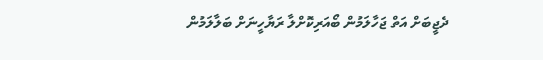ދެޖީބަށް އަތް ޖަހާލަމުން ބޯއަރިކޮށްލާ ރަޔާހީނަށް ބަލާލަމުން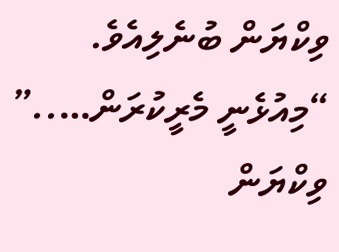ވިކްޔަން ބުނެލިއެވެ.
“މިއުޅެނީ މެރީކުރަން…..” ވިކްޔަން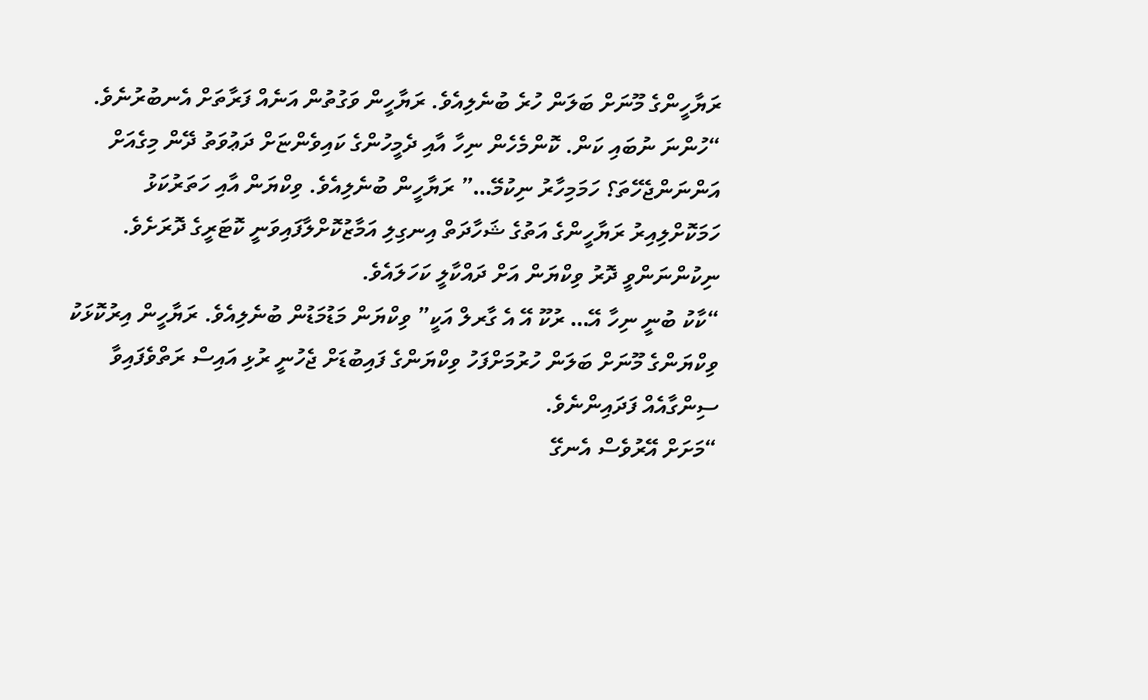ރަޔާހީންގެ މޫނަށް ބަލަން ހުރެ ބުނެލިއެވެ. ރަޔާހީން ވަގުތުން އަނެއް ފަރާތަށް އެނބުރުނެވެ.
“ހުންނަ ނުބައި ކަން. ކޮންމެހެން ނިހާ އާއި ދެމީހުންގެ ކައިވެންޏަށް ދަޢުވަތު ދޭން މިގެއަށް އަންނަންޖެހޭތަ؟ ހަމަމިހާރު ނިކުމޭ…” ރަޔާހީން ބުނެލިއެވެ. ވިކްޔަން އާއި ހަތަރުކަޅު ހަމަކޮށްލިއިރު ރަޔާހީންގެ އަތުގެ ޝަހާދަތް އިނގިލި އަމާޒުކޮށްލާފައިވަނީ ކޮޓަރީގެ ދޮރަށެވެ. ނިކުންނަންވީ ދޮރު ވިކްޔަން އަށް ދައްކާލީ ކަހަލައެވެ.
“ކާކު ބުނީ ނިހާ އޭ… ރުކޫ އޭ އެ ގާރލް އަކީ” ވިކްޔަން މަޑުމަޑުން ބުނެލިއެވެ. ރަޔާހީން އިރުކޮޅަކު ވިކްޔަންގެ މޫނަށް ބަލަން ހުރުމަށްފަހު ވިކްޔަންގެ ފައިބުޑަށް ޖެހުނީ ރުޅި އައިސް ރަތްވެފައިވާ ސިންގާއެއް ފަދައިންނެވެ.
“މަށަށް އޭރުވެސް އެނގޭ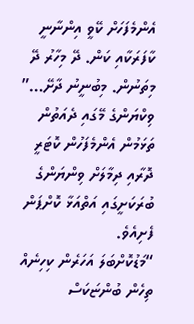އެންމެފަހަށް ކޭވީ އިންނާނީ ކާފަރަކާއި ކަން. ދޭ މިހާރު ދޭ މިތަނުން. މިބުނީނު ދާށޭ…” ވިކްޔަންގެ މޭގައި ދެއަތުން ތަޅަމުން އެންމެފަހުން ކޮޓަރީ ދޮރާއި ދިމާލަށް ވިންޔަންގެ ބުރަކަށީގައި އަތްއަޅާ ކޮށްޕަން ފެށިއެވެ.
“މަޑުކޮށްބަލަ އަހަރެން ކިހިނެއް ތިހެން ބުންޏަކަސް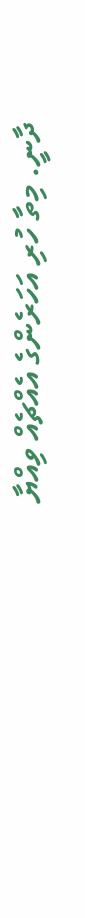ދާނީ. މިތާ ހުރި އަހަރެންގެ އެއްޗެއް ވިއްޔާ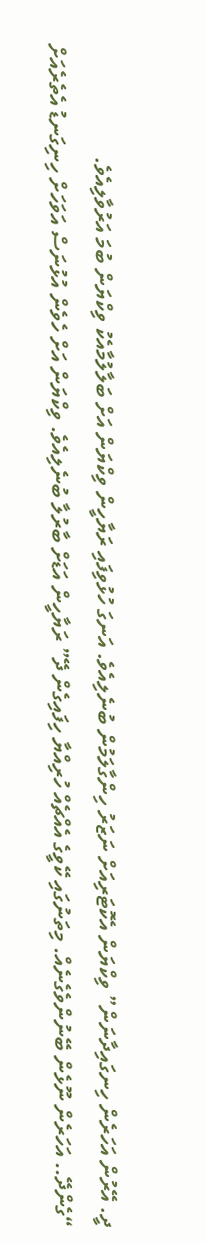ދީ. އޭރުން އަހަރެން ހިނގައިދާނަން” ވިކްޔަން އެކޮޓަރިއަށް ނަޒަރު ހިންގާލަމުން ބުނެލިއެވެ. އަނގަ ހުޅުވިފައި ރަޔާހީން ވިކްޔަން އަށް ބަލާލުމާއެކު ވިކްޔަން ބުމަ އަރުވާލިއެވެ.
“ގެންދޭ.. އަހަރެން ނޫޅެން ބޭނުންވެގެނެއް. މިތަނުގައި ކޭވީގެ އެއްޗެއް ހުރިއްޔާ ހިފައިގެން ދޭ” ރަޔާހީން އަޑަށް ބާރުލާ ބުނެލިއެވެ. ވިކްޔަން އަށް ހެވެން އުޅުނަސް އަވަހަށް ހިނިގަނޑު އެތެރެއަށް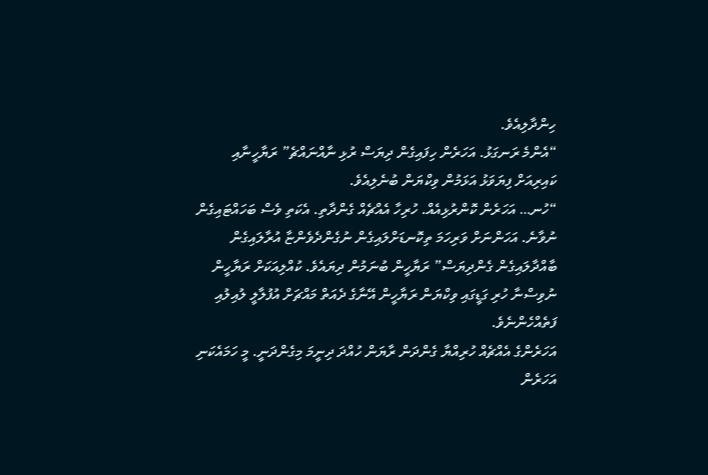ހިންދާލިއެވެ.
“އެންމެ ރަނގަޅު. އަހަރެން ހިފައިގެން ދިޔަސް ރުޅި ނާއްނައްޗެ” ރަޔާހީނާއި ކައިރިއަށް ފިޔަވަޅު އަޅަމުން ވިކްޔަން ބުނެލިއެވެ.
“ހުނ… އަހަރެން ކޮންރުޅިއެއް. ހުރިހާ އެއްޗެއް ގެންދާތި. އެކަތި ވެސް ބަހައްޓައިގެން ނުވާނެ. އަހަންނަށް ވަރިހަމަ ތިކޮނޑަށްލައިގެން ނުގެންދެވެންޏާ އުރާލައިގެން ބާއްދާލައިގެން ގެންދިޔަސް” ރަޔާހީން ބުނަމުން ދިޔައެވެ. ކުއްލިއަކަށް ރަޔާހީން ނުވިސްނާ ހުރި ގަޑީގައި ވިކްޔަން ރަޔާހީން އޭނާގެ ދެއަތް މައްޗަށް އުފުލާލީ ލުއިލުއި ފަތެއްހެންނެވެ.
އަހަރެންގެ އެއްޗެއް ހުރިއްޔާ ގެންދަން ރާޔަން ހުއްދަ ދިނީމަ މިގެންދަނީ. މީ ހަމައެކަނި އަހަރެން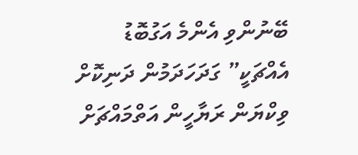ބޭނުންވި އެންމެ އަގުބޮޑު އެއްޗަކީ” ގަދަހަދަމުން ދަނިކޮށް ވިކްޔަން ރަޔާހީން އަތްމައްޗަށް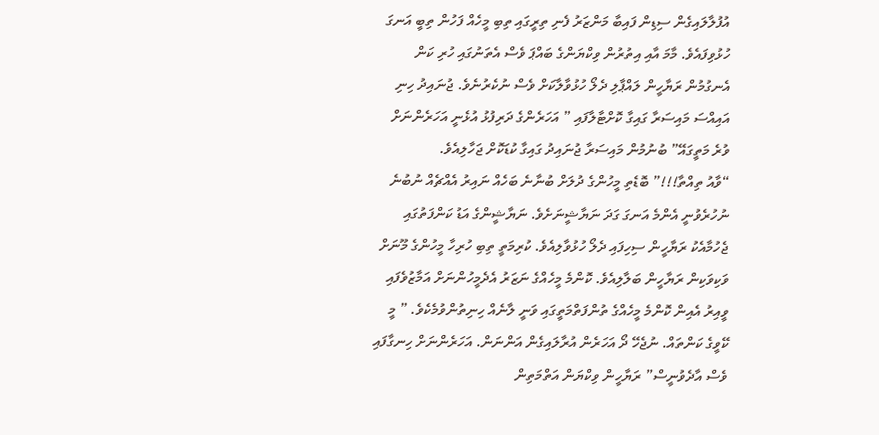އުފުލާލައިގެން ސިޑިން ފައިބާ މަންޒަރު ފެނި ތިރީގައި ތިބި މީހެއް ފަހުން ތިބީ އަނގަ ހުޅުވިފައެވެ. މާމަ އާއި އިތުރުން ވިކްޔަންގެ ބައްޕަ ވެސް އެތަނުގައި ހުރި ކަން އެނގުމުން ރަޔާހީން ލައްޕާލި ދެލޯ ހުޅުވާލާކަށް ވެސް ނުކެރުނެވެ. ޖުނައިދު ހިނި އައިއްސަ މައިސަރާ ގައިގާ ކޮށްޓާލާފައި ” އަހަރެންގެ ދަރިފުޅު އުޅެނީ އަހަރެންނަށް ވުރެ މަތީގައޭ” ބުނުމުން މައިސަރާ ޖުނައިދު ގައިގާ ކުޑަކޮށް ޖަހާލިއެވެ.
“ވާއު ތިއްތާ!!!” ބޮޑެތި މީހުންގެ ދުލަށް ބުނާނެ ބަހެއް ނައިރު އެއްޗެއް ނުބުނެ ނުހުރެވުނީ އެންމެ އަނގަ ގަދަ ނަޔާޝީނަށެވެ. ނަޔާޝީންގެ އަޑު ކަންފަތުގައި ޖެހުމާއެކު ރަޔާހީން ސިހިފައި ދެލޯ ހުޅުވާލިއެވެ. ކުރިމަތީ ތިބި ހުރިހާ މީހުންގެ މޫނަށް ވަކިވަކިން ރަޔާހީން ބަލާލިއެވެ. ކޮންމެ މީހެއްގެ ނަޒަރު އެދެމީހުންނަށް އަމާޒުވެފައި ވީއިރު އެއިން ކޮންމެ މީހެއްގެ ތުންފަތްމަތީގައި ވަނީ ލާނެއް ހިނިތުންވުމެކެވެ. ” މީ ކޭވީގެ ކަންތައް. ނުޖެހޭ ދޯ އަހަރެން އުރާލައިގެން އަންނަން. އަހަރެންނަށް ހިނގާފައި ވެސް އާދެވުނީސް” ރަޔާހީން ވިކްޔަން އަތްމަތިން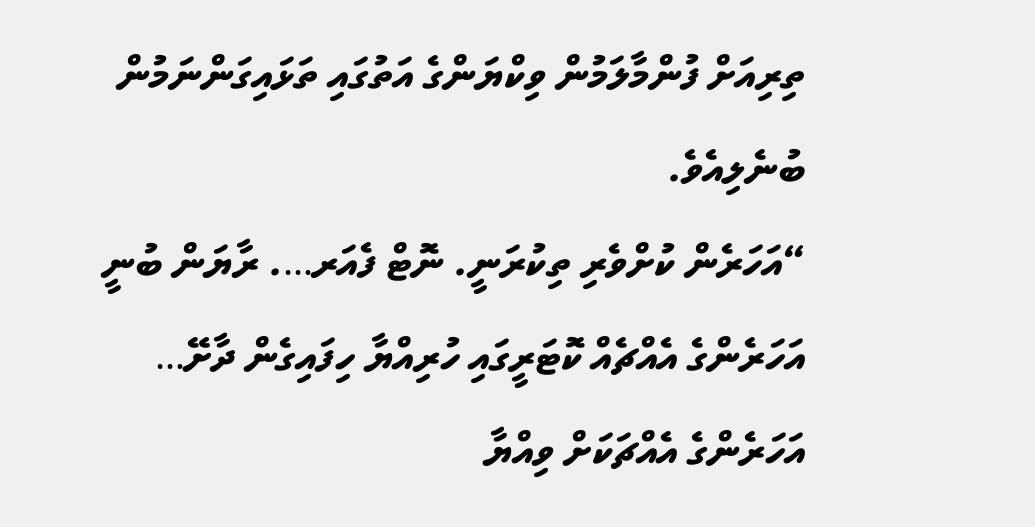ތިރިއަށް ފުންމާލަމުން ވިކްޔަންގެ އަތުގައި ތަޅައިގަންނަމުން ބުނެލިއެވެ.
“އަހަރެން ކުށްވެރި ތިކުރަނީ. ނޮޓް ފެއަރ…. ރާޔަން ބުނީ އަހަރެންގެ އެއްޗެއް ކޮޓަރީގައި ހުރިއްޔާ ހިފައިގެން ދާށޭ… އަހަރެންގެ އެއްޗަކަށް ވިއްޔާ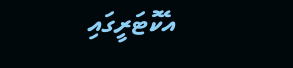އެކޮޓަރީގައި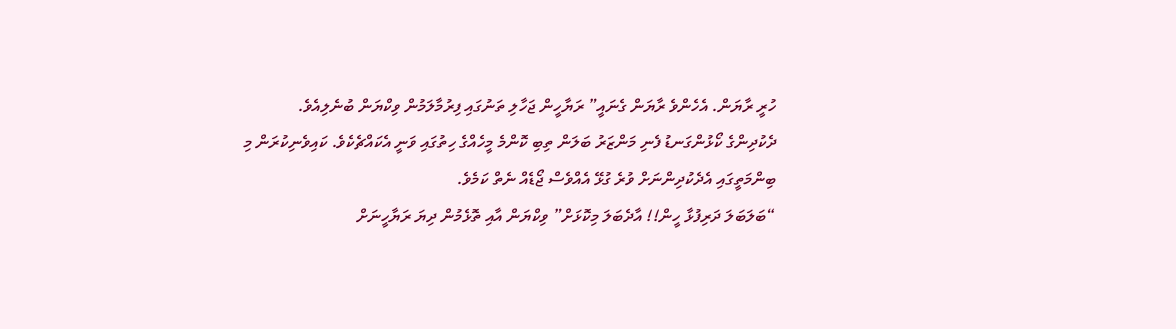ހުރީ ރާޔަން. އެހެންވެ ރާޔަން ގެނައީ” ރަޔާހީން ޖަހާލި ތަނުގައި ފިރުމާލަމުން ވިކްޔަން ބުނެލިއެވެ.
ދެކުދިންގެ ކޯޅުންގަނޑު ފެނި މަންޒަރު ބަލަން ތިބި ކޮންމެ މީހެއްގެ ހިތުގައި ވަނީ އެކައްޗެކެވެ. ކައިވެނިކުރަން މި ބިންމަތީގައި އެދެކުދިންނަށް ވުރެ ގުޅޭ އެއްވެސް ޖޯޑެއް ނެތް ކަމެވެ.
“ބަލަބަލަ ދަރިފުޅާ ހީން!! އާދެބަލަ މިކޮޅަށް” ވިކްޔަން އާއި ތޮޅެމުން ދިޔަ ރަޔާހީނަށް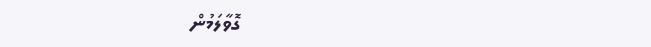ގޮވާލަމުން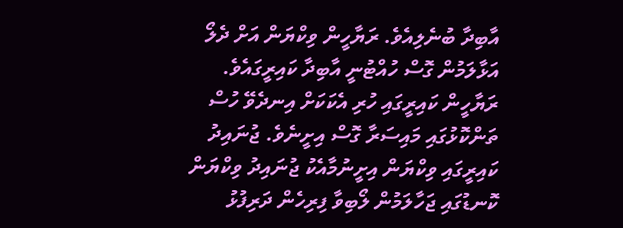އާބިދާ ބުނެލިއެވެ. ރަޔާހީން ވިކްޔަން އަށް ދެލޯ އަޅާލަމުން ގޮސް ހުއްޓުނީ އާބިދާ ކައިރީގައެވެ. ރަޔާހީން ކައިރީގައި ހުރި އެކަކަށް އިނދެވޭ ހުސް ތަންކޮޅުގައި މައިސަރާ ގޮސް އިށީނެވެ. ޖުނައިދު ކައިރީގައި ވިކްޔަން އިށީނުމާއެކު ޖުނައިދު ވިކްޔަން ކޮނޑުގައި ޖަހާލަމުން ލޯބިވާ ފިރިހެން ދަރިފުޅު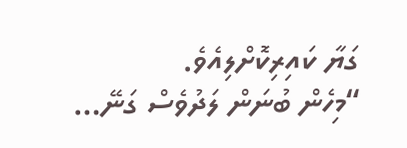ގަޔާ ކައިރިކޮށްލިއެވެ.
“މިހެން ބުނަން ލަދުވެސް ގަނޭ…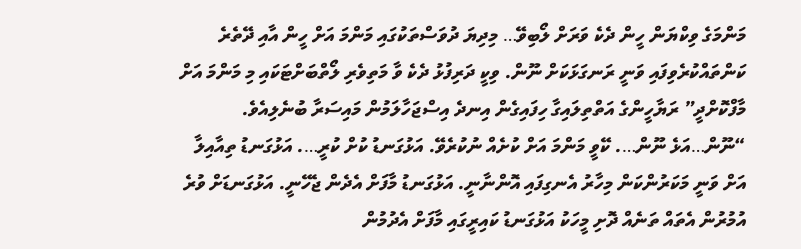މަންމަގެ ވިކްޔަން ހީން ދެކެ ވަރަށް ލޯބިވޭ… މިދިޔަ ދުވަސްތަކުގައި މަންމަ އަށް ހީން އާއި ދޭތެރެ ކަންތައްކުރެވިފައި ވަނީ ރަނގަޅަކަށް ނޫން. ވިކީ ދަރިފުޅު ދެކެ ވާ މަތިވެރި ލޯތްބަށްޓަކައި މި މަންމަ އަށް މާފްކޮށްދީ” ރަޔާހީންގެ އަތްތިލައިގާ ހިފައިގެން އިނދެ އިސްޖަހާލަމުން މައިސަރާ ބުނެލިއެވެ.
“ނޫން…އަޅެ ނޫން…. ކޭވީ މަންމަ އަށް ކުށެއް ނުކުރެވޭ. އަޅުގަނޑު ކުށް ކުރީ…. އަޅުގަނޑު ތިއާއިލާ އަށް ވަނީ މަކަރުންކަން މިހާރު އެނގިފައި އޮންނާނީ. އަޅުގަނޑު މާފަށް އެދެން ޖެހޭނީ. އަޅުގަނޑަށް ވުރެ އުމުރުން އެތައް ތަނެއް ދޮށި މީހަކު އަޅުގަނޑު ކައިރީގައި މާފަށް އެދުމުން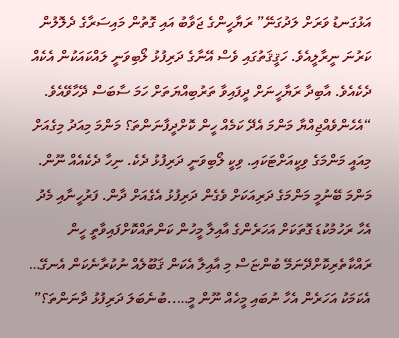އަޅުގަނޑު ވަރަށް ލަދުގަނޭ” ރަޔާހީންގެ ޖަވާބު އައި ގޮތުން މައިސަރާގެ ދެލޮލުން ކަރުނަ ނީރާލީއެވެ. ހަޤީޤަތުގައި ވެސް އޭނާގެ ދަރިފުޅު ލޯބިވަނީ ލައްކައަކުން އެކެއް ދެކެއެވެ. އާބިދާ ރަޔާހީނަށް ދީފައިވާ ތަރުބިއްޔަތަށް ހަމަ ސާބަސް ދޭހާވޭއެވެ.
“އެހެންވެއްޖިއްޔާ މަންމަ އެދޭ ކަމެއް ހީން ކޮށްދީފާނަންތަ؟ މަންމަ މިއަދު މިގެއަށް މިއައީ މަންމަގެ ވިކީއަށްޓަކައި. ވިކީ ލޯބިވަނީ ދަރިފުޅު ދެކެ. ނިހާ ދެކެއެއް ނޫން. މަންމަ ބޭނުމީ މަންމަގެ ދަރިއަކަށް ވެގެން ދަރިފުޅު އެގެއަށް ދާން. ފަރުހީނާއި މެދު އެހާ ރަހުމުކުޑަ ގޮތަކަށް އަހަރެންގެ އާއިލާ މީހުން ކަންތައްކޮށްފައިވާތީ ހީން ރައްކާތެރިކޮށްދޭނަމޭ ބުންޏަސް މި އާއިލާ އެކަން ޤަބޫލެއް ނުކުރާނެކަން އެނގޭ… އެކަމަކު އަހަރެން އެހާ ނުބައި މީހެއް ނޫން މީ…..ބުނެބަލަ ދަރިފުޅު ދާނަންތަ؟”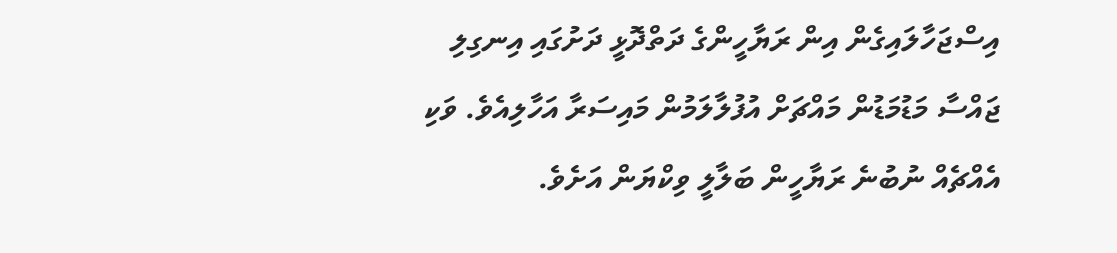އިސްޖަހާލައިގެން އިން ރަޔާހީންގެ ދަތްދޮޅީ ދަށުގައި އިނގިލި ޖައްސާ މަޑުމަޑުން މައްޗަށް އުފުލާލަމުން މައިސަރާ އަހާލިއެވެ. ވަކި އެއްޗެއް ނުބުނެ ރަޔާހީން ބަލާލީ ވިކްޔަން އަށެވެ.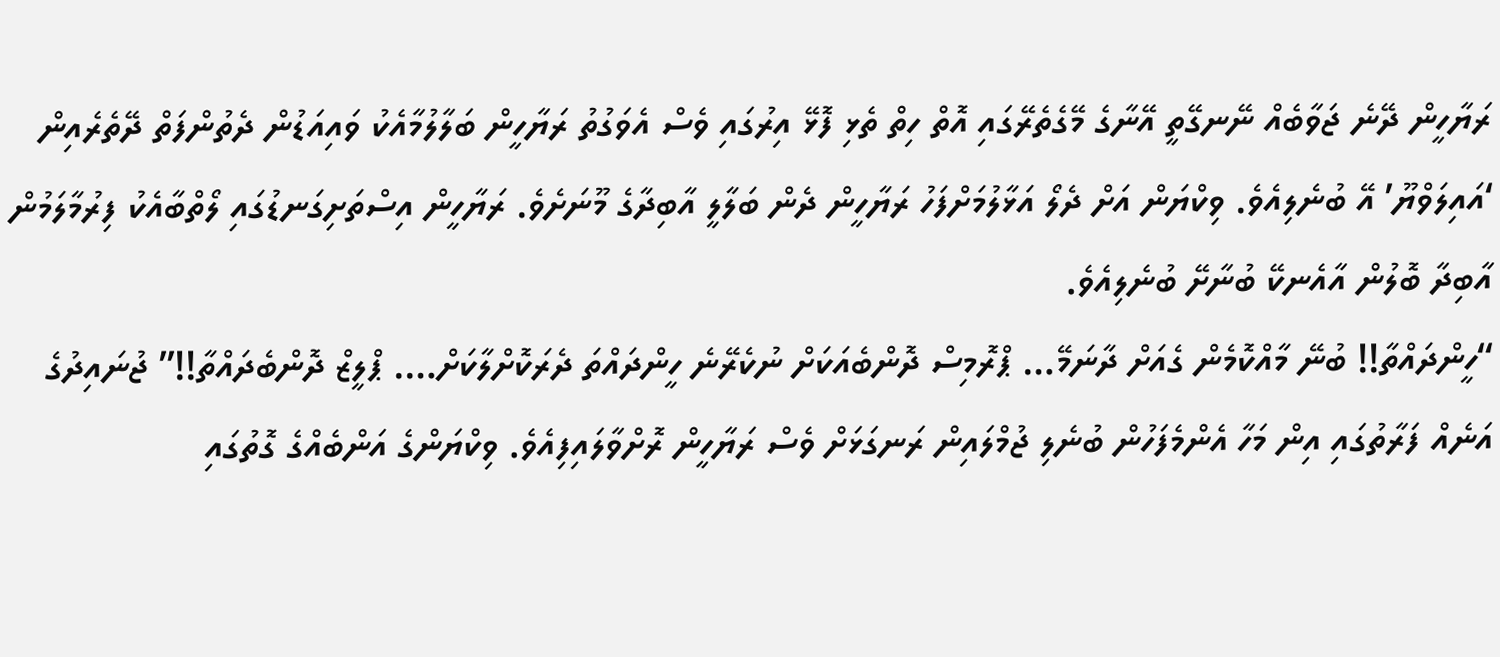ރަޔާހީން ދޭނެ ޖަވާބެއް ނޭނގޭތީ އޭނާގެ މޭގެތެރޭގައި އޮތް ހިތް ތެޅި ފޮޅޭ އިރުގައި ވެސް އެވަގުތު ރަޔާހީން ބަލާލުމާއެކު ވައިއަޑުން ދެތުންފަތް ދޭތެރެއިން ‘އައިލަވްޔޫ’ އޭ ބުނެލިއެވެ. ވިކްޔަން އަށް ދެލޯ އަޅާލުމަށްފަހު ރަޔާހީން ދެން ބަލާލީ އާބިދާގެ މޫނަށެވެ. ރަޔާހީން އިސްތަށިގަނޑުގައި ލޯތްބާއެކު ފިރުމާލަމުން އާބިދާ ބޮލުން އާއެނކޭ ބުނާށޭ ބުނެލިއެވެ.
“ހީންދައްތާ!! ބުނޭ މާއްކޮމެން ގެއަށް ދާނަމޭ… ޕްރޮމިސް ދޮންބެއަކަށް ނުކެރޭނެ ހީންދައްތަ ދެރަކޮށްލާކަށް…. ޕްލީޒް ދޮންބެދައްތާ!!” ޖުނައިދުގެ އަނެއް ފަރާތުގައި އިން މަހާ އެންމެފަހުން ބުނެލި ޖުމްލައިން ރަނގަޅަށް ވެސް ރަޔާހީން ރޮށްވާލައިފިއެވެ. ވިކްޔަންގެ އަންބެއްގެ ގޮތުގައި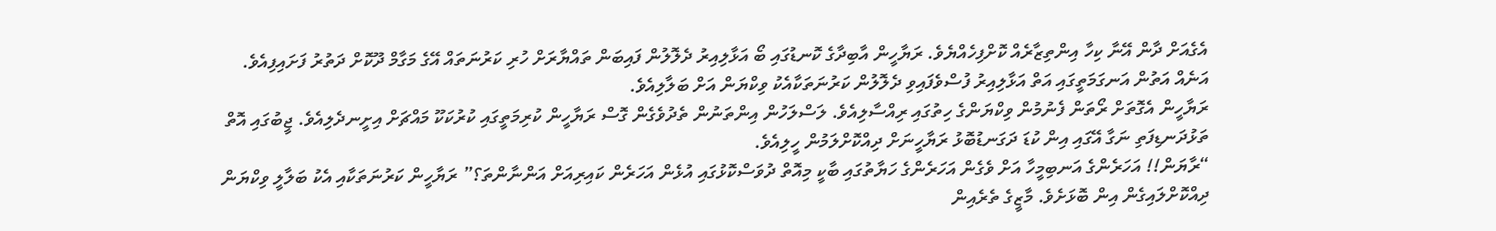އެގެއަށް ދާން އޭނާ ކިހާ އިންތިޒާރެއް ކޮށްފިހެއްޔެވެ. ރަޔާހީން އާބިދާގެ ކޮނޑުގައި ބޯ އަޅާލިއިރު ދެލޮލުން ފައިބަން ތައްޔާރަށް ހުރި ކަރުނަތައް އޭގެ މަގާމް ދޫކޮށް ދަތުރު ފަށައިފިއެވެ. އަނެއް އަތުން އަނގަމަތީގައި އަތް އަޅާލިއިރު ފުސްވެފައިވި ދެލޮލުން ކަރުނަތަކާއެކު ވިކްޔަން އަށް ބަލާލިއެވެ.
ރަޔާހީން އެގޮތަށް ރޯތަން ފެނުމުން ވިކްޔަންގެ ހިތުގައި ރިއްސާލިއެވެ. ލަސްލަހުން އިންތަނުން ތެދުވެގެން ގޮސް ރަޔާހީން ކުރިމަތީގައި ކުރުކަކޫ މައްޗަށް އިށީނދެލިއެވެ. ޖީބުގައި އޮތް ތަޅުދަނޑިފަތި ނަގާ އޭގައި އިން ކުޑަ ދަގަނޑުބޮޅު ރަޔާހީނަށް ދިއްކޮށްލަމުން ހީލިއެވެ.
“ރާޔަން!! އަހަރެންގެ އަނބިމީހާ އަށް ވެގެން އަހަރެންގެ ހަޔާތުގައި ބާކީ މިއޮތް ދުވަސްކޮޅުގައި އުޅެން އަހަރެން ކައިރިއަށް އަންނާންތަ؟” ރަޔާހީން ކަރުނަތަކާއި އެކު ބަލާލީ ވިކްޔަން ދިއްކޮށްލައިގެން އިން ބޮޅަށެވެ. މާޒީގެ ތެރެއިން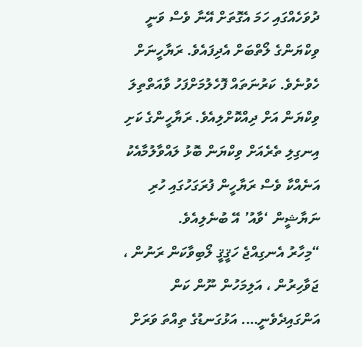ދުވަހެއްގައި ހަމަ އެގޮތަށް އޭނާ ވެސް ވަނީ ވިކްޔަންގެ ލޯތްބަށް އެދިފައެވެ. ރަޔާހީނަށް ހެވުނެވެ. ކަރުނަތައް ފޮހެލުމަށްފަހު ވާއަތްތިލަ ވިކްޔަން އަށް ދިއްކޮށްލިއެވެ. ރަޔާހީންގެ ކަށި އިނގިލި ތެރެއަށް ވިކްޔަން ބޮޅު ލައްވާލުމާއެކު އަނެއްކާ ވެސް ރަޔާހީން ފުރަގަހުގައި ހުރި ނަޔާޝީން ‘ވާއު’ އޭ ބުނެލިއެވެ.
“މިހާރު އެނގިއްޖެ ހަޤީޤީ ލޯބިވާކަން ރަނުން ، ޖަވާހިރުން ، އަލިމަހުން ނޫން ކަން އަންގައިދެވެނީ…. އަޅުގަނޑުގެ ތިއްތަ ވަރަށް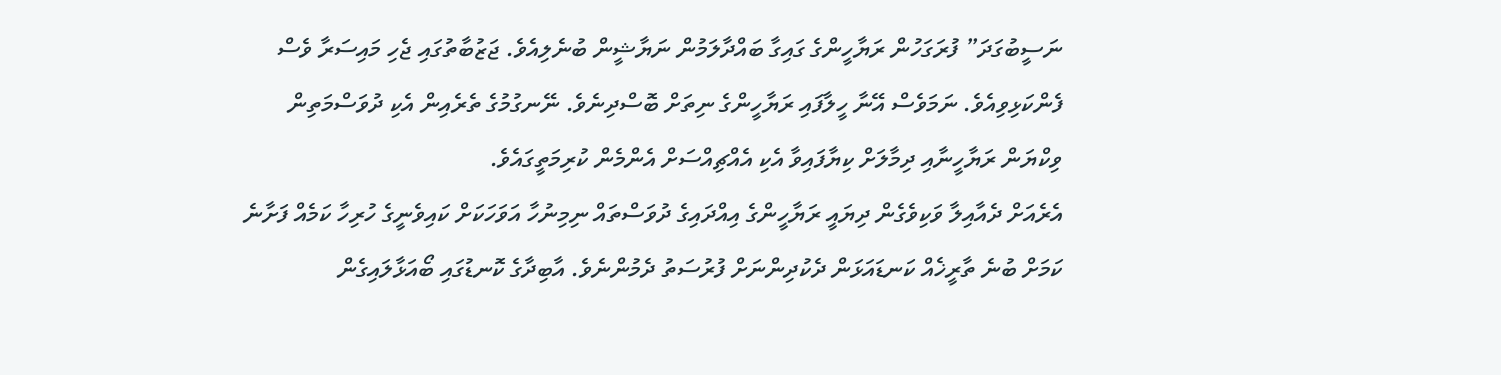ނަސީބުގަދަ” ފުރަގަހުން ރަޔާހީންގެ ގައިގާ ބައްދާލަމުން ނަޔާޝީން ބުނެލިއެވެ. ޖަޒުބާތުގައި ޖެހި މައިސަރާ ވެސް ފެންކަޅިވިއެވެ. ނަމަވެސް އޭނާ ހީލާފައި ރަޔާހީންގެ ނިތަށް ބޮސްދިނެވެ. ނޭނގުމުގެ ތެރެއިން އެކި ދުވަސްމަތިން ވިކްޔަން ރަޔާހީނާއި ދިމާލަށް ކިޔާފައިވާ އެކި އެއްޗިއްސަށް އެންމެން ކުރިމަތީގައެވެ.
އެރެއަށް ދެއާއިލާ ވަކިވެގެން ދިޔައީ ރަޔާހީންގެ އިއްދައިގެ ދުވަސްތައް ނިމިނުހާ އަވަހަކަށް ކައިވެނީގެ ހުރިހާ ކަމެއް ފަށާނެ ކަމަށް ބުނެ ތާރީޚެއް ކަނޑައަޅަން ދެކުދިންނަށް ފުރުސަތު ދެމުންނެވެ. އާބިދާގެ ކޮނޑުގައި ބޯއަޅާލައިގެން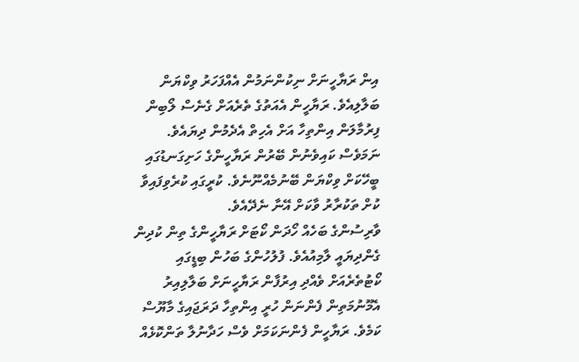އިން ރަޔާހީނަށް ނިކުންނަމުން އެއްފަހަރު ވިކްޔަން ބަލާލިއެވެ. ރަޔާހީން އެއަތުގެ ތެރެއަށް ގެނެސް ލޯބިން ފިރުމާލަން އިންތިހާ އަށް އެހިތް އެދެމުން ދިޔައެވެ. ނަމަވެސް ކައިވެނުން ބޭރުން ރަޔާހީންގެ ހަށިގަނޑުގައި ބީހޭކަށް ވިކްޔަން ބޭނުމެއްނޫނެވެ. ކުރީގައި ކުރެވިފައިވާ ކުށް ތަކުރާރު ވާކަށް އޭނާ ނެދޭއެވެ.
ވާރިސުންގެ ބަހެއް ހޯދަން ކޯޓަށް ރަޔާހީންގެ ތިން ކުދިން ގެންދިޔައީ ލާމިއުއެވެ. ފުލުހުންގެ ބަހުން ބިޑީގައި ކޯޓުތެރެއަށް ވެއްދި އިރުފާން ރަޔާހީނަށް ބަލާލިއިރު އެމޫނުމަތިން ފެންނަން ހުރީ އިންތިހާ ދަރަޖައިގެ މާޔޫސް ކަމެވެ. ރަޔާހީން ފެންނަކަމަށް ވެސް ހަދާނުލާ ތަންކޮޅެއް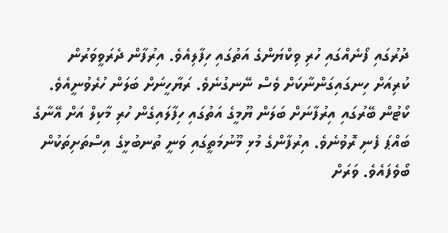ދުރުގައި ފޯނެއްގައި ހުރި ވިކްޔަންގެ އަތުގައި ހިފާލިއެވެ. އިރުފާން ދެރަވީވަރުން ކުރިއަށް ހިނގައިގަންނާކަށް ވެސް ނޭނގުނެވެ. ރަޔާހީނަށް ބަލަން ހުރެވުނީއެވެ. ކޯޓުން ބޭރުގައި އިރުފާނަށް ބަލަން ޔޫމީގެ އަތުގައި ހިފާލައިގެން ހުރި މާކިލް އަށް އޭނާގެ ބައްޕަ ފެނި ރޮވުނެވެ. އިރުފާންގެ މުޅި މޫނުމަތީގައި ވަނީ ތުނބުޅީގެ އިސްތަށިތަކުން ބޯވެފައެވެ. ވަރަށް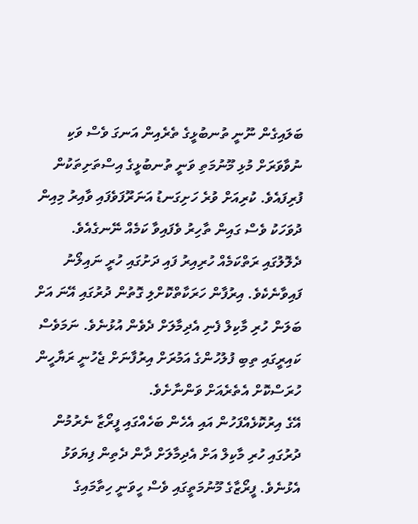ބަލައިގެން ނޫނީ ތުނބުޅީގެ ތެރެއިން އަނގަ ވެސް ވަކި ނުވާވަރަށް މުޅި މޫނުމަތި ވަނީ ތުނބުޅީގެ އިސްތަށިތަކުން ފުރިފައެވެ. ކުރިއަށް ވުރެ ހަށިގަނޑު އަނަރޫފަވެފައި ވާއިރު މިއިން ދުވަހަކު ވެސް ގައިން ތާހިރު ވެފައިވާ ކަމެއް ނޭނގެއެވެ. ދެލޮލުގައި ރަތްކަމެއް ހުރިއިރު ފައި ދަށުގައި ހުރީ ނައިލޯނު ފައިވާނެކެވެ. އިރުފާން ހަރަކާތްކޮށްލި ގޮތުން ދުރުގައި އޭނަ އަށް ބަލަން ހުރި މާކިލް ފެނި އެދިމާލަށް ދެވެން އުޅުނެވެ. ނަމަވެސް ކައިރީގައި ތިބި ފުލުހުންގެ އަމުރަށް އިރުފާނަށް ޖެހުނީ ރަޔާހީން ހުރަސްކޮށް އެތެރެއަށް ވަންނާށެވެ.
އޭގެ އިރުކޮޅެއްފަހުން އައި އެހެން ބަހެއްގައި ފީރޯޒާ ނެރުމުން ދުރުގައި ހުރި މާކިލް އަށް އެދިމާލަށް ދާން ދެތިން ފިޔަވަޅު އެޅުނެވެ. ފީރޯޒާގެ މޫނުމަތީގައި ވެސް ހީވަނީ ހިތާމައިގެ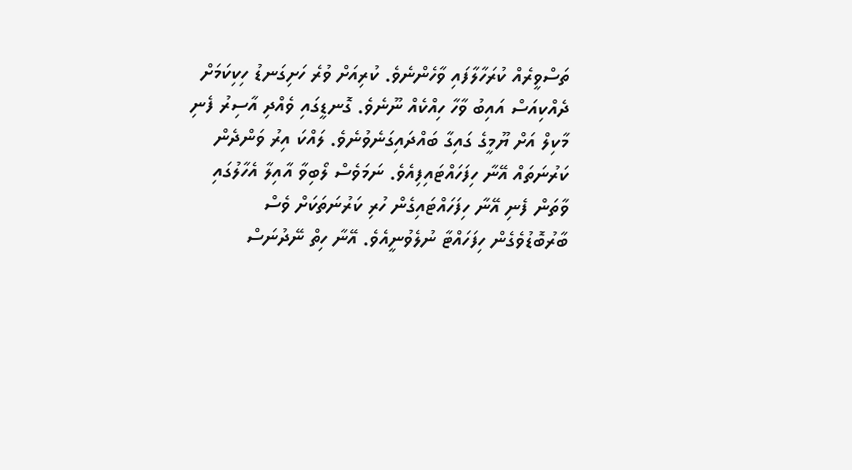ތަސްވީރެއް ކުރަހާލާފައި ވާހެންނެވެ. ކުރިއަށް ވުރެ ހަށިގަނޑު ހިކިކަމަށް ދެއްކިއަސް އައިބު ވާހާ ހިއްކެއް ނޫނެވެ. ގޮނޑީގައި ވެއްދި އާސިރު ފެނި މާކިލް އަށް ޔޫމީގެ ގައިގާ ބައްދައިގަނެވުނެވެ. ލައްކަ އިރު ވަންދެން ކަރުނަތައް އޭނާ ހިފަހައްޓައިފިއެވެ. ނަމަވެސް ލޯބިވާ އާއިލާ އެހާލުގައި ވާތަން ފެނި އޭނާ ހިފަހައްޓައިގެން ހުރި ކަރުނަތަކަށް ވެސް ބާރުބޮޑުވެގެން ހިފަހައްޓާ ނުލެވުނީއެވެ. އޭނާ ހިތް ނޭދުނަސް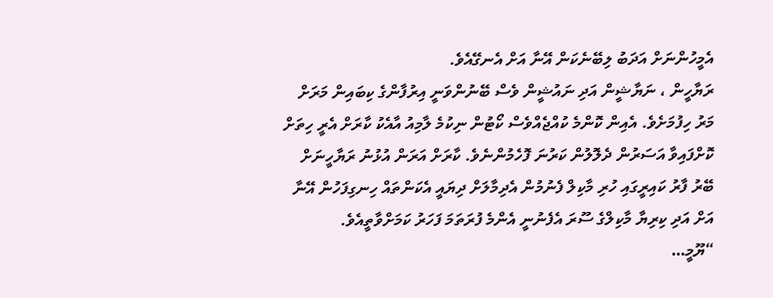އެމީހުންނަށް އަދަބު ލިބޭނެކަން އޭނާ އަށް އެނގޭއެވެ.
ރަޔާހީން ، ނަޔާޝީން އަދި ނައުޝީން ވެސް ބޭނުންވަނީ އިރުފާންގެ ކިބައިން މަރަށް މަރު ހިފުމަށެވެ. އެއިން ކޮންމެ ކުއްޖެއްވެސް ކޯޓުން ނިކުމެ ލާމިއު އާއެކު ކާރަށް އެރީ ހިތަށް ކޮށްފައިވާ އަސަރުން ދެލޮލުން ކަރުނަ ފޮހެމުންނެވެ. ކާރަށް އަރަން އުޅުނު ރަޔާހީނަށް ބޭރު ފާރު ކައިރީގައި ހުރި މާކިލް ފެނުމުން އެދިމާލަށް ދިޔައީ އެކަންތައް ހިނގިފަހުން އޭނާ އަށް އަދި ކިރިޔާ މާކިލްގެ ސޫރަ އެފެނުނީ އެންމެ ފުރަތަމަ ފަހަރު ކަމަށްވާތީއެވެ.
“ޔޫމީ…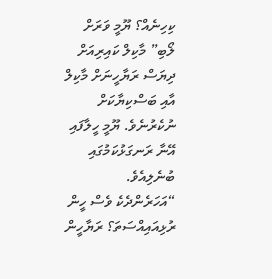ކިހިނެއް؟ ޔޫމީ ވަރަށް ލޯބި” މާކިލް ކައިރިއަށް ދިޔަސް ރަޔާހީނަށް މާކިލް އާއި ބަސްކިޔާކަށް ނުކެރުނެވެ. ޔޫމީ ހީލާފައި އޭނާ ރަނގަޅުކަމުގައި ބުނެލިއެވެ.
“އަހަރެންދެކެ ވެސް ހީން ރުޅިއައިއްސަތަ؟ ރަޔާހީން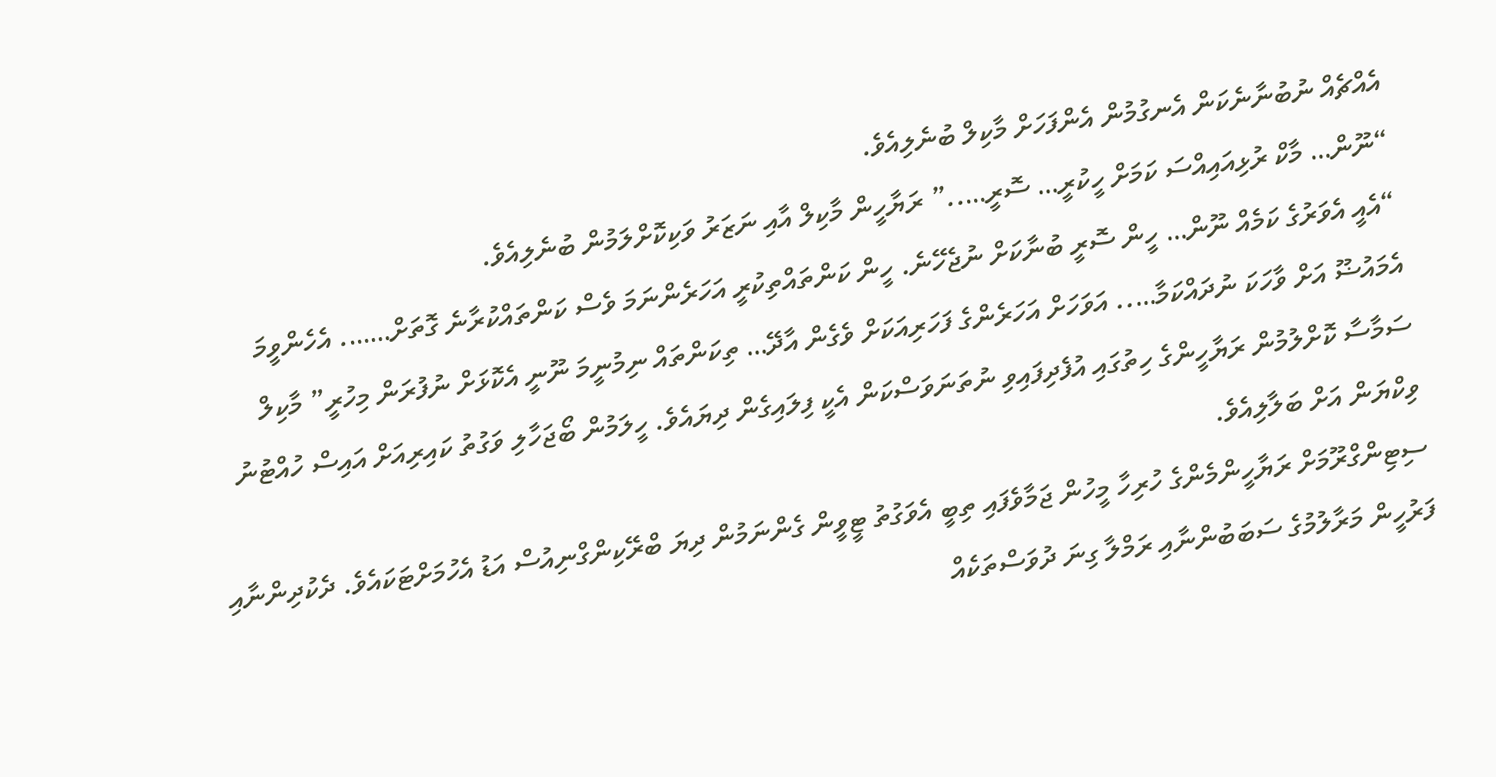އެއްޗެއް ނުބުނާނެކަން އެނގުމުން އެންފަހަށް މާކިލް ބުނެލިއެވެ.
“ނޫން… މާކް ރުޅިއައިއްސަ ކަމަށް ހީކުރީ… ސޮރީ…..” ރަޔާހީން މާކިލް އާއި ނަޒަރު ވަކިކޮށްލަމުން ބުނެލިއެވެ.
“އެއީ އެވަރުގެ ކަމެއް ނޫން… ހީން ސޮރީ ބުނާކަށް ނުޖެހޭނެ. ހީން ކަންތައްތިކުރީ އަހަރެންނަމަ ވެސް ކަންތައްކުރާނެ ގޮތަށް……. އެހެންވީމަ އެމައުޟޫ އަށް ވާހަކަ ނުދައްކަމާ….. އަވަހަށް އަހަރެންގެ ފަހަރިއަކަށް ވެގެން އާދޭ… ތިކަންތައް ނިމުނީމަ ނޫނީ އެކޮޅަށް ނުފުރަން މިހުރީ” މާކިލް ސަމާސާ ކޮށްލުމުން ރަޔާހީންގެ ހިތުގައި އުފެދިފައިވި ނުތަނަވަސްކަން އެކީ ފިލައިގެން ދިޔައެވެ. ހީލަމުން ބޯޖަހާލި ވަގުތު ކައިރިއަށް އައިސް ހުއްޓުނު ވިކްޔަން އަށް ބަލާލިއެވެ.
ސިޓިންގްރޫމަށް ރަޔާހީންމެންގެ ހުރިހާ މީހުން ޖަމާވެފައި ތިބީ އެވަގުތު ޓީވީން ގެންނަމުން ދިޔަ ބްރޭކިންގްނިއުސް އަޑު އެހުމަށްޓަކައެވެ. ދެކުދިންނާއި ފަރުހީން މަރާލުމުގެ ސަބަބުންނާއި ރަމްލާ ގިނަ ދުވަސްތަކެއް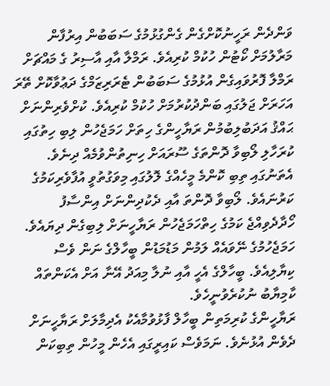ވަންދެން ރަހީނުކޮށްގެން ގެންގުޅުމުގެ ސަބަބުން އިރުފާން މަރާލުމަށް ކޯޓުން ހުކުމް ކުރިއެވެ. ރަމްލާ އާއި އާސިރު ގެ މައްޗަށް ރަމްލާ ފޮރުވައިގެން އުޅުމުގެ ސަބަބުން ޓެރަރިޒަމްގެ ދަޢުވާކޮށް ތޭރަ އަހަރަށް ޖަލުގައި ބަންދުކުރުމަށް ހުކުމް ކުރިއެވެ. ކުށްވެރިންނަށް ޙައްޤު އަދަބުލިބުމުން ރަޔާހީންގެ ހިތަށް ހަމަޖެހުން ލިބި ހިތުގައި ކުރަހާލި ލޯބިވާ ދޮންތަގެ ސޫރައަށް ހިނިތުންވުމެއް ދިނެވެ. އެތަނުގައި ތިބި ކޮންމެ މީހެއްގެ ލޮލުގައި މިވަގުތުވީ އުފާވެރިކަމުގެ ކަރުނައެވެ. ލޯބިވާ ދޮންތަ އާއި ދެކުދިންނަށް އިންސާފު ހޯދާދެވިއްޖެ ކަމުގެ ހިތްހަމަޖެހުން ރަޔާހީނަށް ލިބިގެން ދިޔައެވެ. ހަމަޖެހުމުގެ ނޭވައެއް ލަމުން މަޑުމަޑުން ބީހާލްގެ ނަން ވެސް ކިޔާލިއެވެ. ބީހާލްގެ އެހީ އާއި ނުލާ މިއަދު އޭނާ އަށް އެކަންތައް ކާމިޔާބު ނުކުރެވުނީހެވެ.
ރަޔާހީންގެ ކުރިމަތިން ބީހާލް ފާޅުވުމާއެކު އެދިމާލަށް ރަޔާހީނަށް ދެވެން އުޅުނެވެ. ނަމަވެސް ކައިރީގައި އެހެން މީހުން ތިބިކަން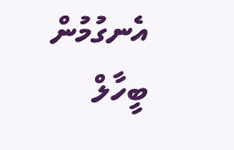އެނގުމުން ބީހާލް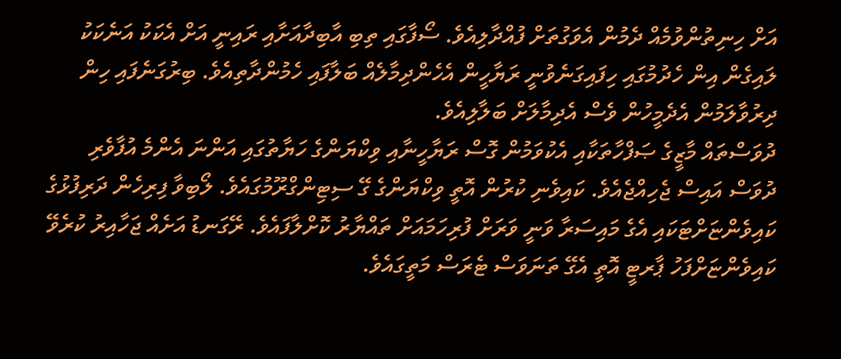އަށް ހިނިތުންވުމެއް ދެމުން އެވަގުތަށް ފުއްދާލިއެވެ. ސޯފާގައި ތިބި އާބިދާއަށާއި ރައިނީ އަށް އެކަކު އަނެކަކު ލައިގެން އިން ހެދުމުގައި ހިފައިގަނެވުނީ ރަޔާހީން އެހެންދިމާލެއް ބަލާފައި ހެމުންދާތިއެވެ. ބިރުގަނެފައި ހިން ދިރުވާލަމުން އެދެމީހުން ވެސް އެދިމާލަށް ބަލާލިއެވެ.
ދުވަސްތައް މާޒީގެ ޞަފްހާތަކާއި އެކުވަމުން ގޮސް ރަޔާހީނާއި ވިކްޔަންގެ ހަޔާތުގައި އަންނަ އެންމެ އުފާވެރި ދުވަސް އައިސް ޖެހިއްޖެއެވެ. ކައިވެނި ކުރުން އޮތީ ވިކްޔަންގެ ގޭ ސިޓިންގްރޫމުގައެވެ. ލޯބިވާ ފިރިހެން ދަރިފުޅުގެ
ކައިވެންޏަށްޓަކައި އެގެ މައިސަރާ ވަނީ ވަރަށް ފުރިހަމައަށް ތައްޔާރު ކޮށްލާފައެވެ. ރޭގަނޑު އަށެއް ޖަހާއިރު ކުރެވޭ ކައިވެންޏަށްފަހު ޕާރޓީ އޮތީ އެގޭ ތަނަވަސް ޓެރަސް މަތީގައެވެ.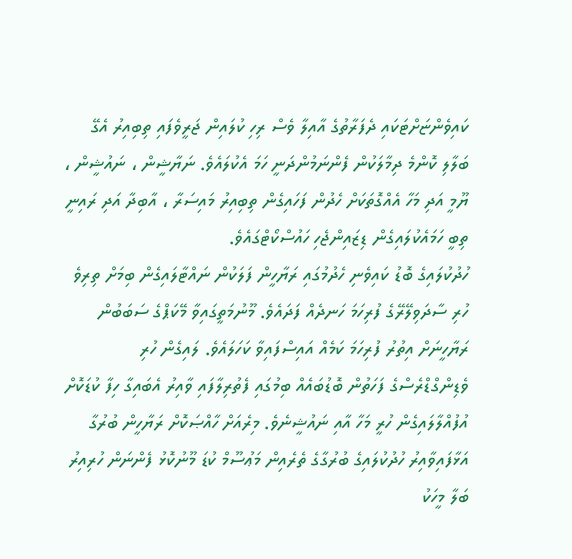ކައިވެންޏަށްޓަކައި ދެފަރާތުގެ އާއިލާ ވެސް ރިހި ކުލައިން ޖަރީވެފައި ތިބިއިރު އެގޭ ބަލާލި ކޮންމެ ދިމާލަކުން ފެންނަމުންދަނީ ހަމަ އެކުލައެވެ. ނަޔާޝީން ، ނައުޝީން ، ޔޫމީ އަދި މަހާ އެއްގޮތަކަށް ހެދުން ފަހައިގެން ތިބިއިރު މައިސަރާ ، އާބިދާ އަދި ރައިނީ ތިބީ ހަމައެކުލައިގެން ޑިޒައިންޖެހި ހައުސްކޯޓްގައެވެ.
ހުދުކުލައިގެ ބޮޑު ކައިވެނި ހެދުމުގައި ރަޔާހީން ފަލަކުން ނައްޓާލައިގެން ބިމަށް ތިރިވެ ހުރި ސާދަވިލޭރޭގެ ފުރިހަމަ ހަނދެއް ފަދައެވެ. މޫނުމަތީގައިވާ މޭކަޕްގެ ސަބަބުން ރަޔާހީނަށް އިތުރު ފުރިހަމަ ކަމެއް އައިސްފައިވާ ކަހަލައެވެ. ލައިގެން ހުރި ވެޑިންގްޑްރެސްގެ ފަހަތުން ބޮޑުބައެއް ބިމުގައި ފެތުރިލާފައި ވާއިރު އެބައިގާ ހިފާ ކުޑަކޮށް އުފުއްލާލައިގެން ހުރީ މަހާ އާއި ނައުޝީނެވެ. މިރެއަށް ހާއްޞަކޮށް ރަޔާހީން ބުރުގާ އަޅާފައިވާއިރު ހުދުކުލައިގެ ބުރުގާގެ ތެރެއިން މަޢުސޫމް ކުޑަ މޫނުކޮޅު ފެންނަން ހުރިއިރު ބަލާ މީހަކު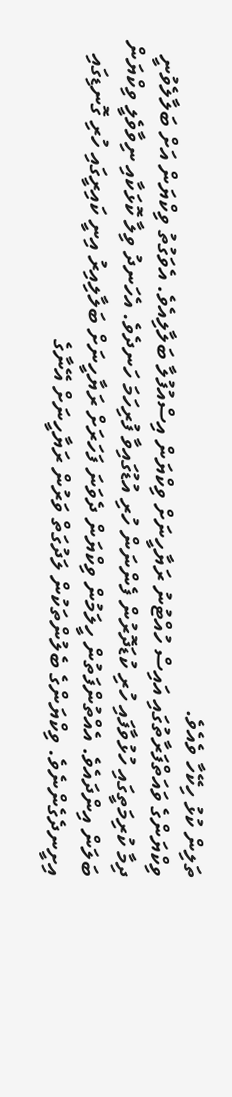ތަލިން ކުޅު ހިކޭހާ ވެއެވެ.
ވިކްޔަންގެ ވައަތްފަރާތުގައި އައިސް ހުއްޓުނު ރަޔާހީނަށް ވިކްޔަން އިސްއުފުލާ ބަލާލިއެވެ. އެވަގުތު ވިކްޔަން އަށް ބަލާލެވުނީ ދިމާ ކުރިމަތީގައި ހުޅުވާފައި ހުރި ކުޑަދޮރުން ފެންނަން ހުރި އުޑުގައިވާ ފުރިހަމަ ހަނދެވެ. އެހަނދު ވިލާ ކޮޅަކާއި ނިވާވެލީ ވިކްޔަން ބަލަން އިންދައެވެ. އެއްތުންފަތުން ހީލަމުން ވިކްޔަން ދެވަނަ ފަހަރަށް ރަޔާހީނަށް ބަލާލިއިރު އިނީ ކައިރީގައި ހުރި ގޮނޑިގައި އިށީނދެގެންނެވެ. ވިކްޔަންގެ ބެލުންތަކުން ލަދުގަތް ވަރުން ރަޔާހީނަށް އޭނާގެ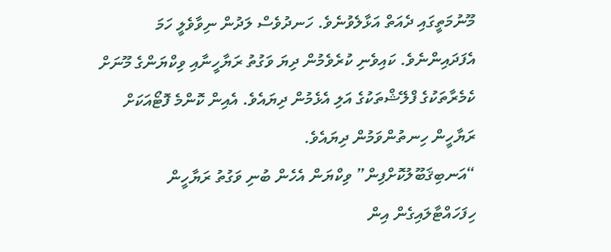މޫނުމަތީގައި ދެއަތް އަޅާލެވުނެވެ. ހަނދުވެސް ލަދުން ނިވާވެލީ ހަމަ އެފަދައިންނެވެ. ކައިވެނި ކުރެވެމުން ދިޔަ ވަގުތު ރަޔާހީނާއި ވިކްޔަންގެ މޫނަށް ކެމެރާތަކުގެ ފްލޭޝްތަކުގެ އަލި އެޅެމުން ދިޔައެވެ. އެއިން ކޮންމެ ފޮޓޯއަކަށް ރަޔާހީން ހިނތުންވަމުން ދިޔައެވެ.
“އަނބިޤަބޫލުކޮށްފިން” ވިކްޔަން އެހެން ބުނި ވަގުތު ރަޔާހީން ހިފަހައްޓާލައިގެން އިން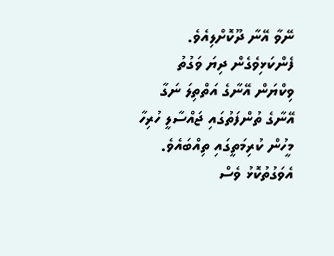ނޭވާ އޭނާ ދޫކޮށްލިއެވެ. ފެންކަޅިވެގެން ދިޔަ ވަގުތު ވިކްޔަން އޭނާގެ އަތްތިލަ ނަގާ އޭނާގެ ތުންފަތުގައި ޖައްސާލީ ހުރިހާ މީހުން ކުރިމަތީގައި ތިއްބައެވެ. އެވަގުތުކޮޅު ވެސް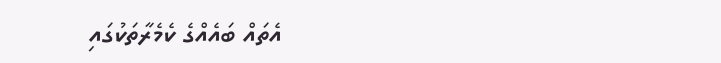އެތައް ބައެއްގެ ކެމެރާތަކުގައި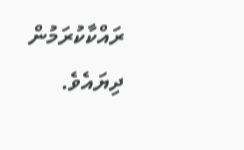ރައްކާކުރަމުން ދިޔައެވެ.